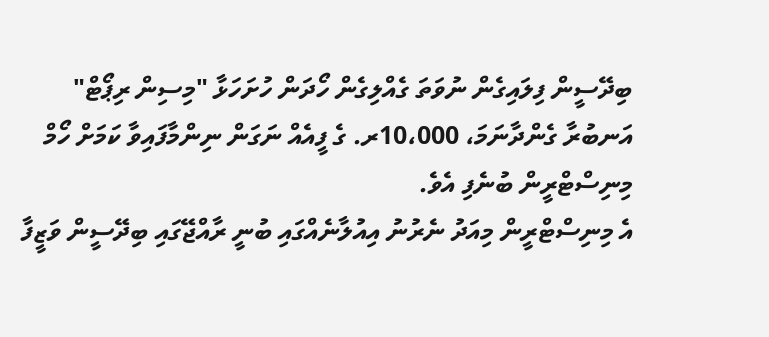ބިދޭސީން ފިލައިގެން ނުވަތަ ގެއްލިގެން ހޯދަން ހުށަހަޅާ "މިސިން ރިޕޯޓް" އަނބުރާ ގެންދާނަމަ، 10،000ރ. ގެ ފީއެއް ނަގަން ނިންމާފައިވާ ކަމަށް ހޯމް މިނިސްޓްރީން ބުނެފި އެވެ.
އެ މިނިސްޓްރީން މިއަދު ނެރުނު އިއުލާނެއްގައި ބުނީ ރާއްޖޭގައި ބިދޭސީން ވަޒީފާ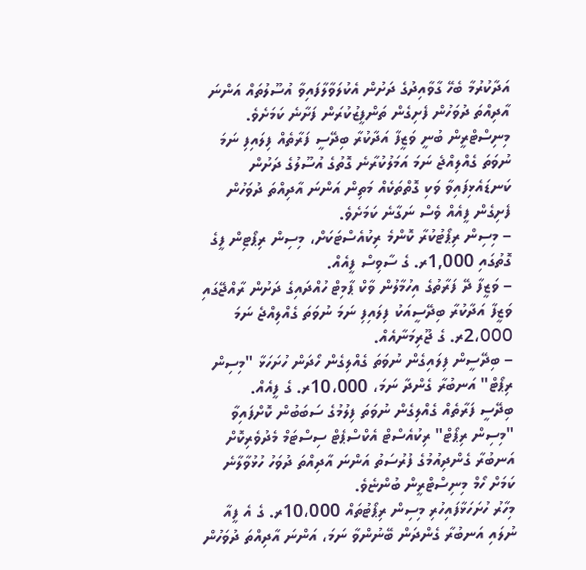އަދާކުރުމާ ބެހޭ ގާވާއިދުގެ ދަށުން އެކުލަވާލާފައިވާ އުސޫލުތައް އަންނަ އާދިއްތަ ދުވަހުން ފެށިގެން ތަންފީޒުކުރަން ފަށާނެ ކަމަށެވެ.
މިނިސްޓްރީން ބުނީ ވަޒީފާ އަދާކުރާ ބިދޭސީ ފަރާތެއް ފިލައިފި ނަމަ ނުވަތަ ގެއްލިއްޖެ ނަމަ އަމަލުކުރާނެ ގޮތުގެ އުސޫލުގެ ދަށުން ކަނޑައެޅިފައިވާ ވަކި ގޮތްތަކެއް މަތިން އަންނަ އާދިއްތަ ދުވަހުން ފެށިގެން ފީއެއް ވެސް ނަގާނެ ކަމަށެވެ.
– މިސިން ރިޕޯޓުކުރާ ކޮންމެ ރިކުއެސްޓަކަށް، މިސިން ރިޕޯޓިން ފީގެ ގޮތުގައި 1,000ރ. ގެ ސާވިސް ފީއެއް.
– ވަޒީފާ ދޭ ފަރާތުގެ އިހުމާލުން ވާކް ޕާމިޓް ހުއްދައިގެ ދަށުން ރާއްޖޭގައި ވަޒީފާ އަދާކުރާ ބިދޭސީއަކު ފިލައިފި ނަމަ ނުވަތަ ގެއްލިއްޖެ ނަމަ 2،000ރ. ގެ ޖޫރިމަނާއެއް.
– ބިދޭސީން ފިލައިގެން ނުވަތަ ގެއްލިގެން ހޯދަން ހުށަހަޅާ "މިސިން ރިޕޯޓް" އަނބުރާ ގެންދާ ނަމަ، 10،000ރ. ގެ ފީއެއް.
ބިދޭސީ ފަރާތެއް ގެއްލިގެން ނުވަތަ ފިލުމުގެ ސަބަބުން ކޮށްފައިވާ "މިސިން ރިޕޯޓް" ރިކުއެސްޓް އެކްސްޕެޓް ސިސްޓަމް މެދުވެރިކޮށް އަނބުރާ ގެންދިއުމުގެ ފުރުސަތު އަންނަ އާދިއްތަ ދުވަހު ހުޅުވާލާނެ ކަމަށް ހޯމް މިނިސްޓްރީން ބުންޏެވެ.
މިހާރު ހުށަހަޅާފައިހުރި މިސިން ރިޕޯޓުތައް 10،000ރ. ގެ އެ ފީއާ ނުލައި އަނބުރާ ގެންދަން ބޭނުންވާ ނަމަ، އަންނަ އާދިއްތަ ދުވަހުން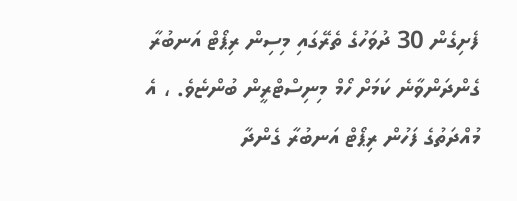ފެށިގެން 30 ދުވަހުގެ ތެރޭގައި މިސިން ރިޕޯޓް އަނބުރާ ގެންދަންވާނެ ކަމަށް ހޯމް މިނިސްޓްރީން ބުންޏެވެ. ، އެ މުއްދަތުގެ ފަހުން ރިޕޯޓް އަނބުރާ ގެންދާ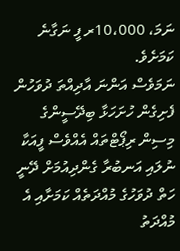ނަމަ، 10،000ރ ފީ ނަގާނެ ކަމަށެވެ.
ނަމަވެސް އަންނަ އާދިއްތަ ދުވަހުން ފެށިގެން ހުށަހަޅާ ބިދޭސީންގެ މިސިން ރިޕޯޓްތައް އެއްވެސް ފީއަކާ ނުލައި އަނބުރާ ގެންދިއުމަށް ދޭނީ ހަތް ދުވަހުގެ މުއްދަތެއް ކަމަށާއި އެ މުއްދަތު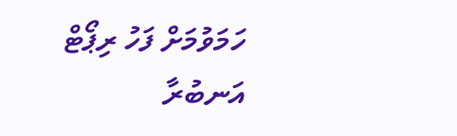ހަމަވުމަށް ފަހު ރިޕޯޓް އަނބުރާ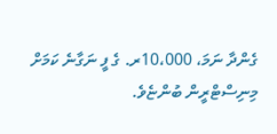ގެންދާ ނަމަ، 10،000ރ. ގެ ފީ ނަގާނެ ކަމަށް މިނިސްޓްރީން ބުންޏެވެ.